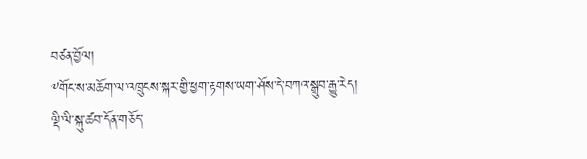བཙན་བྱོལ།
༸གོང་ས་མཆོག་ལ་འཁྲུངས་སྐར་གྱི་ཕྱག་རྟགས་ཡག་ཤོས་དེ་བཀའ་སྒྲུབ་རྒྱུ་རེད།
ལྡི་ལི་སྐུ་ཚབ་དོན་གཅོད་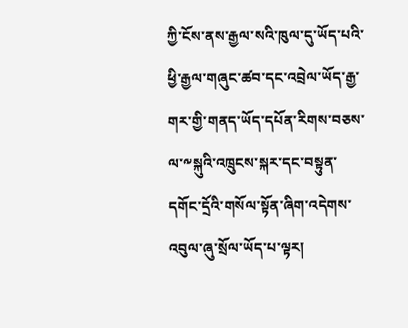ཀྱི་ངོས་ནས་རྒྱལ་སའི་ཁུལ་དུ་ཡོད་པའི་ཕྱི་རྒྱལ་གཞུང་ཚབ་དང་འབྲེལ་ཡོད་རྒྱ་གར་གྱི་གནད་ཡོད་དཔོན་རིགས་བཅས་ལ་༸སྐུའི་འཁྲུངས་སྐར་དང་བསྟུན་དགོང་དྲོའི་གསོལ་སྟོན་ཞིག་འདེགས་འབུལ་ཞུ་སྲོལ་ཡོད་པ་ལྟར།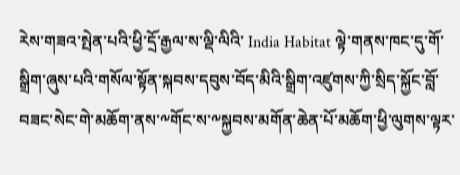རེས་གཟའ་སྤེན་པའི་ཕྱི་དྲོ་རྒྱལ་ས་ལྡི་ལིའི་ India Habitat ལྟེ་གནས་ཁང་དུ་གོ་སྒྲིག་ཞུས་པའི་གསོལ་སྟོན་སྐབས་དབུས་བོད་མིའི་སྒྲིག་འཛུགས་ཀྱི་སྲིད་སྐྱོང་བློ་བཟང་སེང་གེ་མཆོག་ནས་༸གོང་ས་༸སྐྱབས་མགོན་ཆེན་པོ་མཆོག་ཕྱི་ལུགས་ལྟར་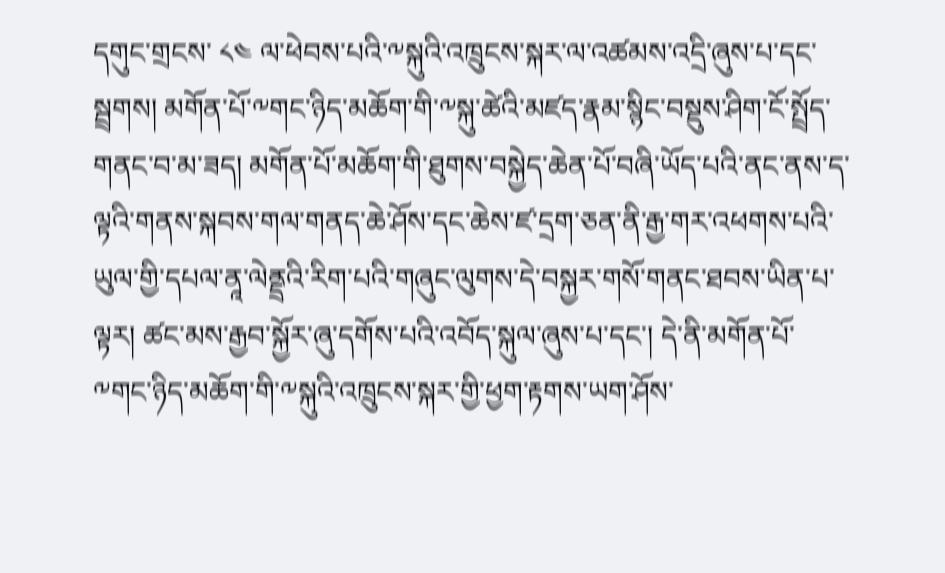དགུང་གྲངས་ ༨༤ ལ་ཕེབས་པའི་༸སྐུའི་འཁྲུངས་སྐར་ལ་འཚམས་འདྲི་ཞུས་པ་དང་སྦྲགས། མགོན་པོ་༸གང་ཉིད་མཆོག་གི་༸སྐུ་ཚེའི་མཛད་རྣམ་སྙིང་བསྡུས་ཤིག་ངོ་སྤྲོད་གནང་བ་མ་ཟད། མགོན་པོ་མཆོག་གི་ཐུགས་བསྐྱེད་ཆེན་པོ་བཞི་ཡོད་པའི་ནང་ནས་ད་ལྟའི་གནས་སྐབས་གལ་གནད་ཆེ་ཤོས་དང་ཆེས་ཛ་དྲག་ཅན་ནི་རྒྱ་གར་འཕགས་པའི་ཡུལ་གྱི་དཔལ་ནཱ་ལེནྡྲའི་རིག་པའི་གཞུང་ལུགས་དེ་བསྐྱར་གསོ་གནང་ཐབས་ཡིན་པ་ལྟར། ཚང་མས་རྒྱབ་སྐྱོར་ཞུ་དགོས་པའི་འབོད་སྐུལ་ཞུས་པ་དང་། དེ་ནི་མགོན་པོ་༸གང་ཉིད་མཆོག་གི་༸སྐུའི་འཁྲུངས་སྐར་གྱི་ཕྱག་རྟགས་ཡག་ཤོས་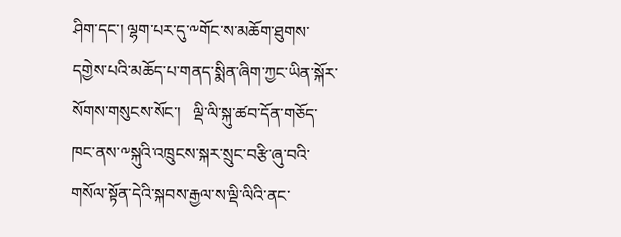ཤིག་དང་། ལྷག་པར་དུ་༸གོང་ས་མཆོག་ཐུགས་དགྱེས་པའི་མཆོད་པ་གནད་སྨིན་ཞིག་ཀྱང་ཡིན་སྐོར་སོགས་གསུངས་སོང་།   ལྡི་ལི་སྐུ་ཚབ་དོན་གཅོད་ཁང་ནས་༸སྐུའི་འཁྲུངས་སྐར་སྲུང་བརྩི་ཞུ་བའི་གསོལ་སྟོན་དེའི་སྐབས་རྒྱལ་ས་ལྡི་ལིའི་ནང་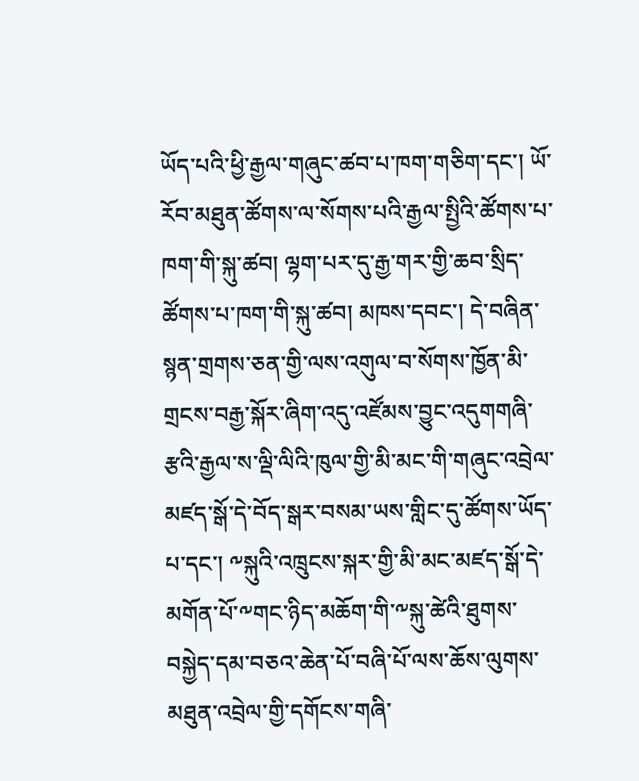ཡོད་པའི་ཕྱི་རྒྱལ་གཞུང་ཚབ་པ་ཁག་གཅིག་དང་། ཡོ་རོབ་མཐུན་ཚོགས་ལ་སོགས་པའི་རྒྱལ་སྤྱིའི་ཚོགས་པ་ཁག་གི་སྐུ་ཚབ། ལྷག་པར་དུ་རྒྱ་གར་གྱི་ཆབ་སྲིད་ཚོགས་པ་ཁག་གི་སྐུ་ཚབ། མཁས་དབང་། དེ་བཞིན་སྙན་གྲགས་ཅན་གྱི་ལས་འགུལ་བ་སོགས་ཁྱོན་མི་གྲངས་བརྒྱ་སྐོར་ཞིག་འདུ་འཛོམས་བྱུང་འདུགགཞི་རྩའི་རྒྱལ་ས་ལྡི་ལིའི་ཁུལ་གྱི་མི་མང་གི་གཞུང་འབྲེལ་མཛད་སྒོ་དེ་བོད་སྒར་བསམ་ཡས་གླིང་དུ་ཚོགས་ཡོད་པ་དང་། ༸སྐུའི་འཁྲུངས་སྐར་གྱི་མི་མང་མཛད་སྒོ་དེ་མགོན་པོ་༸གང་ཉིད་མཆོག་གི་༸སྐུ་ཚེའི་ཐུགས་བསྐྱེད་དམ་བཅའ་ཆེན་པོ་བཞི་པོ་ལས་ཆོས་ལུགས་མཐུན་འབྲེལ་གྱི་དགོངས་གཞི་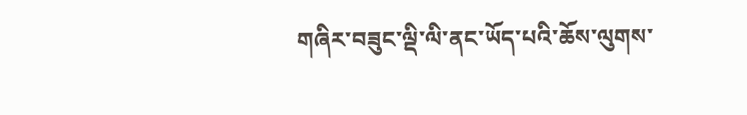གཞིར་བཟུང་ལྡི་ལི་ནང་ཡོད་པའི་ཆོས་ལུགས་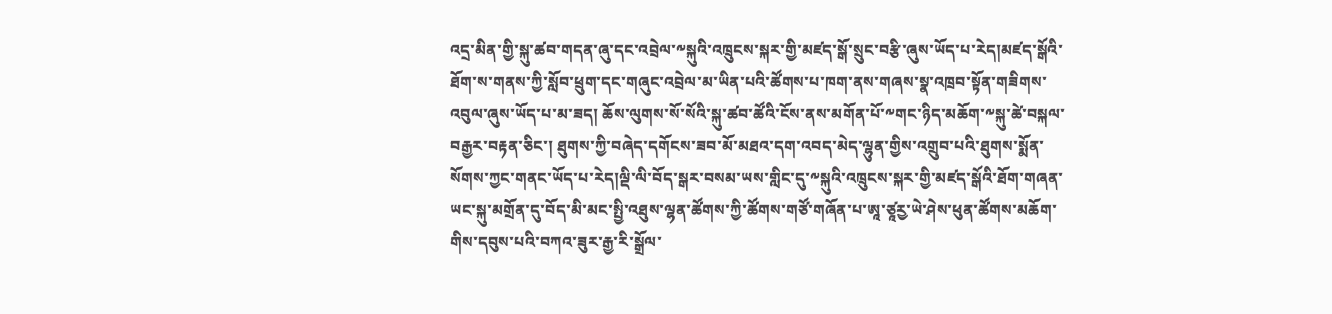འདྲ་མིན་གྱི་སྐུ་ཚབ་གདན་ཞུ་དང་འབྲེལ་༸སྐུའི་འཁྲུངས་སྐར་གྱི་མཛད་སྒོ་སྲུང་བརྩི་ཞུས་ཡོད་པ་རེད།མཛད་སྒོའི་ཐོག་ས་གནས་ཀྱི་སློབ་ཕྲུག་དང་གཞུང་འབྲེལ་མ་ཡིན་པའི་ཚོགས་པ་ཁག་ནས་གཞས་སྣ་འཁྲབ་སྟོན་གཟིགས་འབུལ་ཞུས་ཡོད་པ་མ་ཟད། ཆོས་ལུགས་སོ་སོའི་སྐུ་ཚབ་ཚོའི་ངོས་ནས་མགོན་པོ་༸གང་ཉིད་མཆོག་༸སྐུ་ཚེ་བསྐལ་བརྒྱར་བརྟན་ཅིང་། ཐུགས་ཀྱི་བཞེད་དགོངས་ཟབ་མོ་མཐའ་དག་འབད་མེད་ལྷུན་གྱིས་འགྲུབ་པའི་ཐུགས་སྨོན་སོགས་ཀྱང་གནང་ཡོད་པ་རེད།ལྡི་ལི་བོད་སྒར་བསམ་ཡས་གླིང་དུ་༸སྐུའི་འཁྲུངས་སྐར་གྱི་མཛད་སྒོའི་ཐོག་གཞན་ཡང་སྐུ་མགྲོན་དུ་བོད་མི་མང་སྤྱི་འཐུས་ལྷན་ཚོགས་ཀྱི་ཚོགས་གཙོ་གཞོན་པ་ཨཱ་ཙཱརྱ་ཡེ་ཤེས་ཕུན་ཚོགས་མཆོག་གིས་དབུས་པའི་བཀའ་ཟུར་རྒྱ་རི་སྒྲོལ་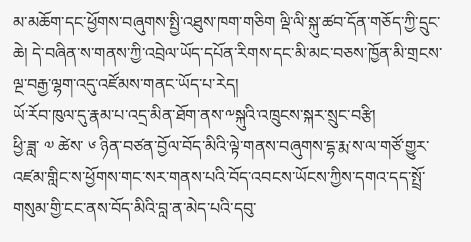མ་མཆོག་དང་ཕྱོགས་བཞུགས་སྤྱི་འཐུས་ཁག་གཅིག ལྡི་ལི་སྐུ་ཚབ་དོན་གཅོད་ཀྱི་དྲུང་ཆེ། དེ་བཞིན་ས་གནས་ཀྱི་འབྲེལ་ཡོད་དཔོན་རིགས་དང་མི་མང་བཅས་ཁྱོན་མི་གྲངས་ལྔ་བརྒྱ་ལྷག་འདུ་འཛོམས་གནང་ཡོད་པ་རེད།
ཡོ་རོབ་ཁུལ་དུ་རྣམ་པ་འདྲ་མིན་ཐོག་ནས་༸སྐུའི་འཁྲུངས་སྐར་སྲུང་བརྩི།
ཕྱི་ཟླ་ ༧ ཚེས་ ༦ ཉིན་བཙན་བྱོལ་བོད་མིའི་ལྟེ་གནས་བཞུགས་དྷ་རྨ་ས་ལ་གཙོ་གྱུར་འཛམ་གླིང་ས་ཕྱོགས་གང་སར་གནས་པའི་བོད་འབངས་ཡོངས་ཀྱིས་དགའ་དད་སྤྲོ་གསུམ་གྱི་ངང་ནས་བོད་མིའི་བླ་ན་མེད་པའི་དབུ་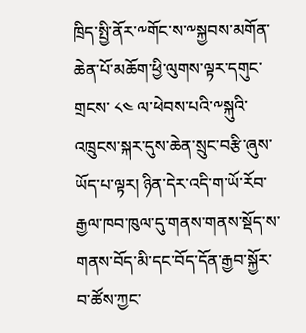ཁྲིད་སྤྱི་ནོར་༸གོང་ས་༸སྐྱབས་མགོན་ཆེན་པོ་མཆོག་ཕྱི་ལུགས་ལྟར་དགུང་གྲངས་ ༨༤ ལ་ཕེབས་པའི་༸སྐུའི་འཁྲུངས་སྐར་དུས་ཆེན་སྲུང་བརྩི་ཞུས་ཡོད་པ་ལྟར། ཉིན་དེར་འདི་ག་ཡོ་རོབ་རྒྱལ་ཁབ་ཁུལ་དུ་གནས་གནས་སྡོད་ས་གནས་བོད་མི་དང་བོད་དོན་རྒྱབ་སྐྱོར་བ་ཚོས་ཀྱང་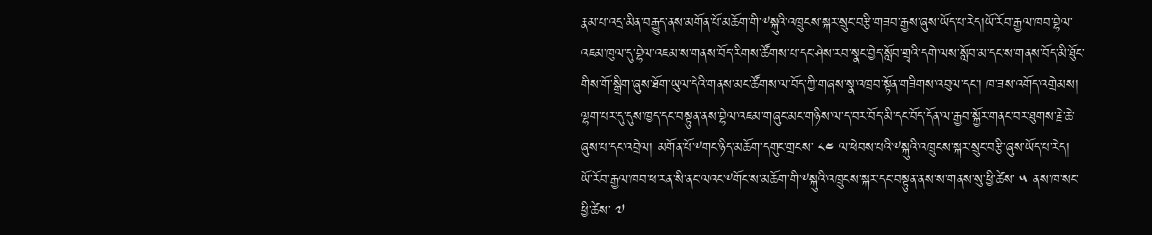རྣམ་པ་འདྲ་མིན་བརྒྱུད་ནས་མགོན་པོ་མཆོག་གི་༸སྐུའི་འཁྲུངས་སྐར་སྲུང་བརྩི་གཟབ་རྒྱས་ཞུས་ཡོད་པ་རེད།ཡོ་རོབ་རྒྱལ་ཁབ་བྷེལ་འཇམ་ཁུལ་དུ་བྷེལ་འཇམ་ས་གནས་བོད་རིགས་ཚོགས་པ་དང་ཤེས་རབ་སྣང་བྱེད་སློབ་གྲྭའི་དགེ་ལས་སློབ་མ་དང་ས་གནས་བོད་མི་ཐོུང་གིས་གོ་སྒྲིག་ཞུས་ཐོག་ཡུལ་དེའི་གནས་མང་ཚོགས་ལ་བོད་ཀྱི་གཞས་སྣ་འཁྲབ་སྟོན་གཟིགས་འབུལ་དང་། ཁ་ཟས་འགོད་འགྲེམས། ལྷག་པར་དུ་དུས་ཁྱད་དང་བསྟུན་ནས་བྷེལ་འཇམ་གཞུང་མང་གཉིས་ལ་ད་བར་བོད་མི་དང་བོད་དོན་ལ་རྒྱབ་སྐྱོར་གནང་བར་ཐུགས་རྗེ་ཆེ་ཞུས་པ་དང་འབྲེལ། མགོན་པོ་༸གང་ཉིད་མཆོག་དགུང་གྲངས་ ༨༤ ལ་ཕེབས་པའི་༸སྐུའི་འཁྲུངས་སྐར་སྲུང་བརྩི་ཞུས་ཡོད་པ་རེད། ཡོ་རོབ་རྒྱལ་ཁབ་ཕ་རན་སི་ནང་ལའང་༸གོང་ས་མཆོག་གི་༸སྐུའི་འཁྲུངས་སྐར་དང་བསྟུན་ནས་ས་གནས་སུ་ཕྱི་ཚེས་ ༥ ནས་ཁ་སང་ཕྱི་ཚེས་ ༧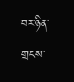བར་ཉིན་གྲངས་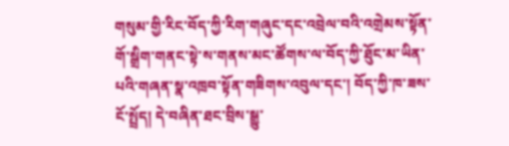གསུམ་གྱི་རིང་བོད་ཀྱི་རིག་གཞུང་དང་འབྲེལ་བའི་འགྲེམས་སྟོན་གོ་སྒྲིག་གནང་སྟེ་ས་གནས་མང་ཚོགས་ལ་བོད་ཀྱི་ཐོུང་མ་ཡིན་པའི་གཞན་སྣ་འཁྲབ་སྟོན་གཟིགས་འབུལ་དང་། བོད་ཀྱི་ཁ་ཟས་ངོ་སྤྲོད། དེ་བཞིན་ཐང་བྲིས་སྒྱུ་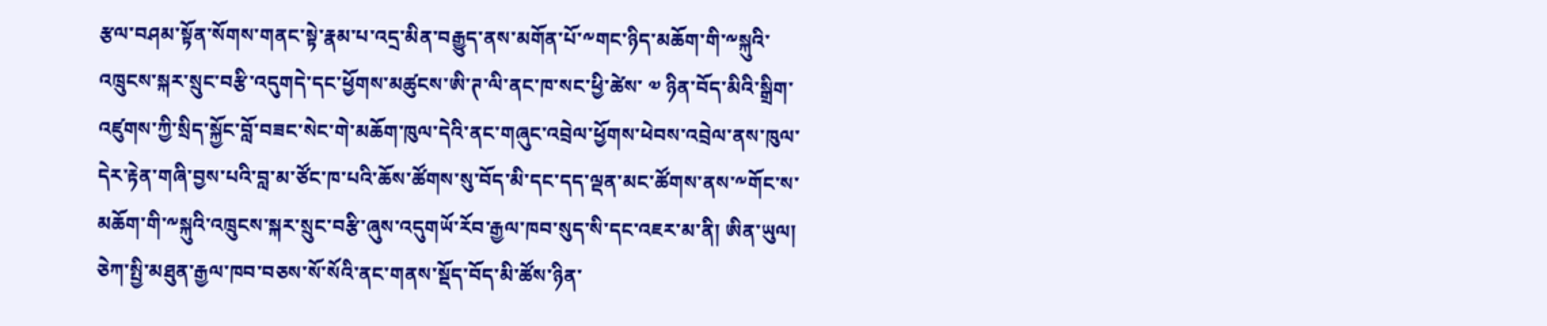རྩལ་བཤམ་སྟོན་སོགས་གནང་སྟེ་རྣམ་པ་འདྲ་མིན་བརྒྱུད་ནས་མགོན་པོ་༸གང་ཉིད་མཆོག་གི་༸སྐུའི་འཁྲུངས་སྐར་སྲུང་བརྩི་འདུགདེ་དང་ཕྱོགས་མཚུངས་ཨི་ཊ་ལི་ནང་ཁ་སང་ཕྱི་ཚེས་ ༧ ཉིན་བོད་མིའི་སྒྲིག་འཛུགས་ཀྱི་སྲིད་སྐྱོང་བློ་བཟང་སེང་གེ་མཆོག་ཁུལ་དེའི་ནང་གཞུང་འབྲེལ་ཕྱོགས་ཕེབས་འབྲེལ་ནས་ཁུལ་དེར་རྟེན་གཞི་བྱས་པའི་བླ་མ་ཙོང་ཁ་པའི་ཆོས་ཚོགས་སུ་བོད་མི་དང་དད་ལྡན་མང་ཚོགས་ནས་༸གོང་ས་མཆོག་གི་༸སྐུའི་འཁྲུངས་སྐར་སྲུང་བརྩི་ཞུས་འདུགཡོ་རོབ་རྒྱལ་ཁབ་སུད་སི་དང་འཇར་མ་ནི། ཨིན་ཡུལ། ཅེཀ་སྤྱི་མཐུན་རྒྱལ་ཁབ་བཅས་སོ་སོའི་ནང་གནས་སྡོད་བོད་མི་ཚོས་ཉིན་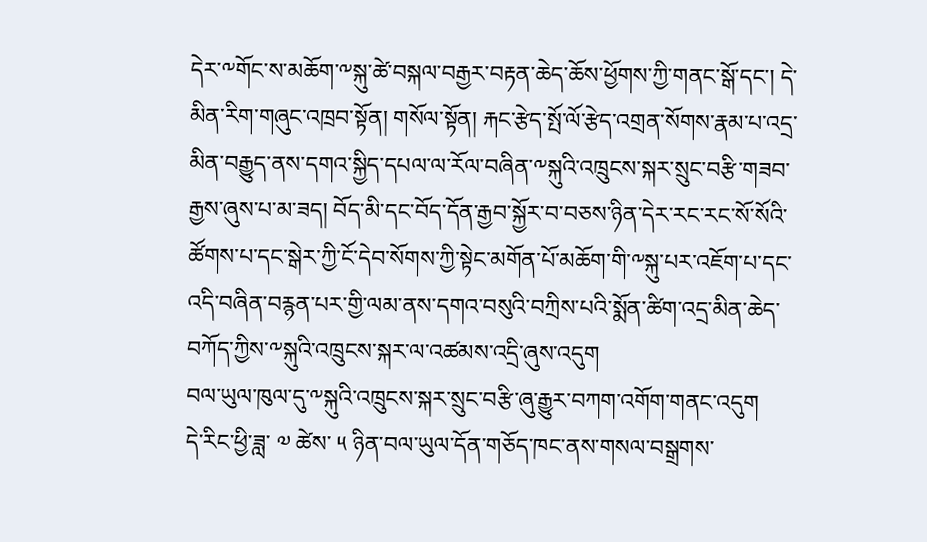དེར་༸གོང་ས་མཆོག་༸སྐུ་ཚེ་བསྐལ་བརྒྱར་བརྟན་ཆེད་ཆོས་ཕྱོགས་ཀྱི་གནང་སྒོ་དང་། དེ་མིན་རིག་གཞུང་འཁྲབ་སྟོན། གསོལ་སྟོན། རྐང་རྩེད་སྤོ་ལོ་རྩེད་འགྲན་སོགས་རྣམ་པ་འདྲ་མིན་བརྒྱུད་ནས་དགའ་སྐྱིད་དཔལ་ལ་རོལ་བཞིན་༸སྐུའི་འཁྲུངས་སྐར་སྲུང་བརྩི་གཟབ་རྒྱས་ཞུས་པ་མ་ཟད། བོད་མི་དང་བོད་དོན་རྒྱབ་སྐྱོར་བ་བཅས་ཉིན་དེར་རང་རང་སོ་སོའི་ཚོགས་པ་དང་སྒེར་ཀྱི་ངོ་དེབ་སོགས་ཀྱི་སྟེང་མགོན་པོ་མཆོག་གི་༸སྐུ་པར་འཇོག་པ་དང་འདི་བཞིན་བརྙན་པར་གྱི་ལམ་ནས་དགའ་བསུའི་བཀྲིས་པའི་སྨོན་ཚིག་འདྲ་མིན་ཆེད་བཀོད་ཀྱིས་༸སྐུའི་འཁྲུངས་སྐར་ལ་འཚམས་འདྲི་ཞུས་འདུག
བལ་ཡུལ་ཁུལ་དུ་༸སྐུའི་འཁྲུངས་སྐར་སྲུང་བརྩི་ཞུ་རྒྱུར་བཀག་འགོག་གནང་འདུག
དེ་རིང་ཕྱི་ཟླ་ ༧ ཚེས་ ༥ ཉིན་བལ་ཡུལ་དོན་གཅོད་ཁང་ནས་གསལ་བསྒྲགས་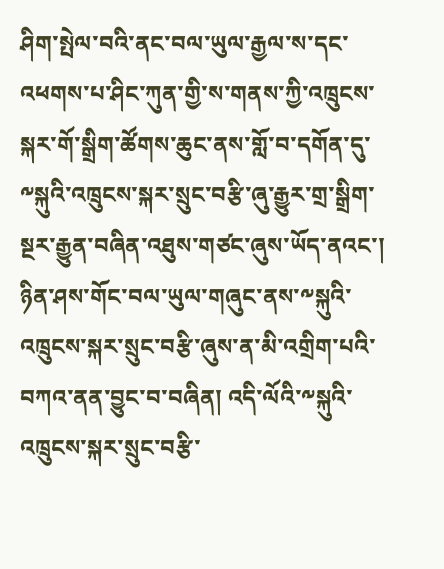ཤིག་སྤེལ་བའི་ནང་བལ་ཡུལ་རྒྱལ་ས་དང་འཕགས་པ་ཤིང་ཀུན་གྱི་ས་གནས་ཀྱི་འཁྲུངས་སྐར་གོ་སྒྲིག་ཚོགས་ཆུང་ནས་གློ་བ་དགོན་དུ་༸སྐུའི་འཁྲུངས་སྐར་སྲུང་བརྩི་ཞུ་རྒྱུར་གྲ་སྒྲིག་སྔར་རྒྱུན་བཞིན་འཐུས་གཙང་ཞུས་ཡོད་ནའང་། ཉིན་ཤས་གོང་བལ་ཡུལ་གཞུང་ནས་༸སྐུའི་འཁྲུངས་སྐར་སྲུང་བརྩི་ཞུས་ན་མི་འགྲིག་པའི་བཀའ་ནན་བྱུང་བ་བཞིན། འདི་ལོའི་༸སྐུའི་འཁྲུངས་སྐར་སྲུང་བརྩི་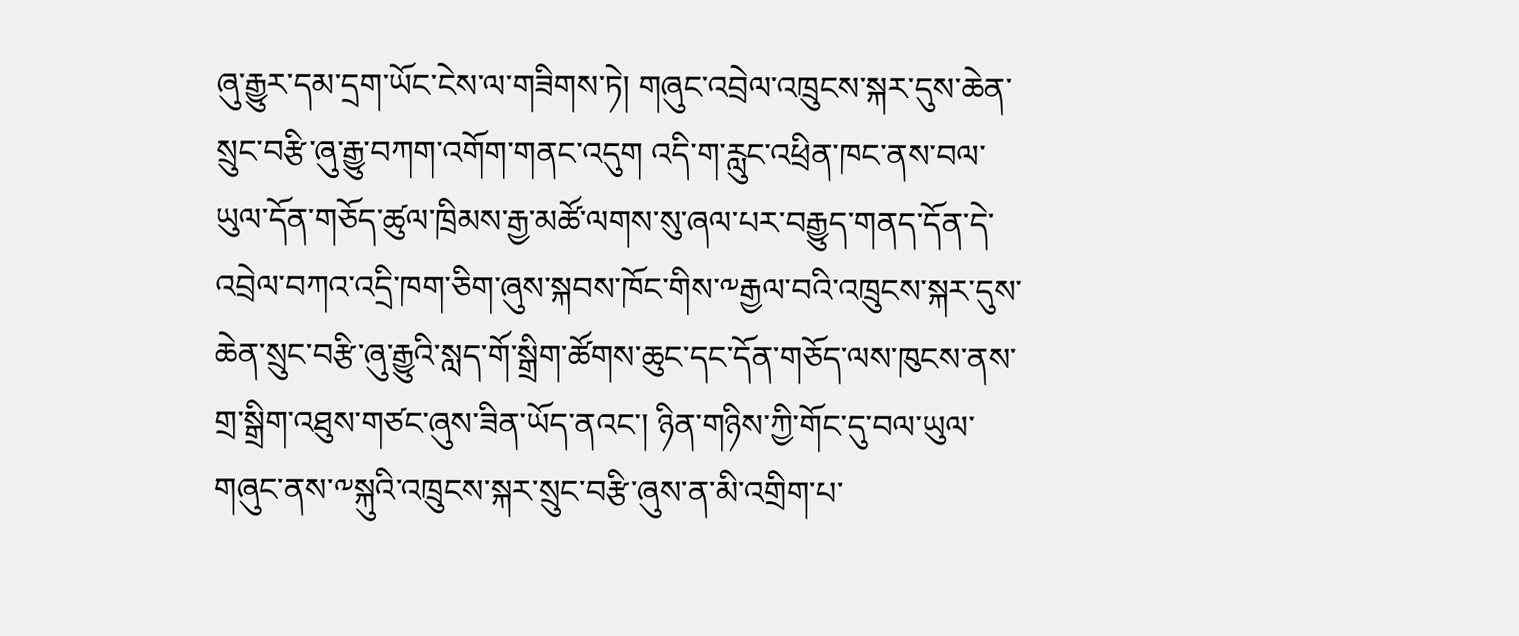ཞུ་རྒྱུར་དམ་དྲག་ཡོང་ངེས་ལ་གཟིགས་ཏེ། གཞུང་འབྲེལ་འཁྲུངས་སྐར་དུས་ཆེན་སྲུང་བརྩི་ཞུ་རྒྱུ་བཀག་འགོག་གནང་འདུག འདི་ག་རླུང་འཕྲིན་ཁང་ནས་བལ་ཡུལ་དོན་གཅོད་ཚུལ་ཁྲིམས་རྒྱ་མཚོ་ལགས་སུ་ཞལ་པར་བརྒྱུད་གནད་དོན་དེ་འབྲེལ་བཀའ་འདྲི་ཁག་ཅིག་ཞུས་སྐབས་ཁོང་གིས་༸རྒྱལ་བའི་འཁྲུངས་སྐར་དུས་ཆེན་སྲུང་བརྩི་ཞུ་རྒྱུའི་སླད་གོ་སྒྲིག་ཚོགས་ཆུང་དང་དོན་གཅོད་ལས་ཁུངས་ནས་གྲ་སྒྲིག་འཐུས་གཙང་ཞུས་ཟིན་ཡོད་ནའང་། ཉིན་གཉིས་ཀྱི་གོང་དུ་བལ་ཡུལ་གཞུང་ནས་༸སྐུའི་འཁྲུངས་སྐར་སྲུང་བརྩི་ཞུས་ན་མི་འགྲིག་པ་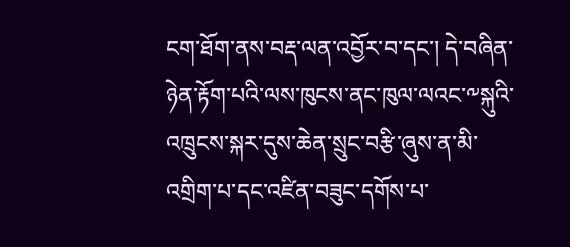ངག་ཐོག་ནས་བརྡ་ལན་འབྱོར་བ་དང་། དེ་བཞིན་ཉེན་རྟོག་པའི་ལས་ཁུངས་ནང་ཁུལ་ལའང་༸སྐུའི་འཁྲུངས་སྐར་དུས་ཆེན་སྲུང་བརྩི་ཞུས་ན་མི་འགྲིག་པ་དང་འཛིན་བཟུང་དགོས་པ་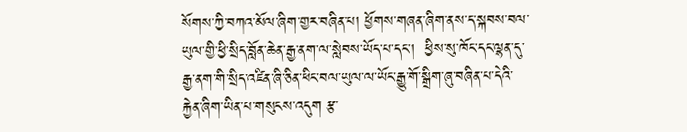སོགས་ཀྱི་བཀའ་མོལ་ཞིག་གྱར་བཞིན་པ། ཕྱོགས་གཞན་ཞིག་ནས་ད་སྐབས་བལ་ཡུལ་གྱི་ཕྱི་སྲིད་བློན་ཆེན་རྒྱ་ནག་ལ་སླེབས་ཡོད་པ་དང་།  ཕྱིས་སུ་ཁོང་དང་ལྷན་དུ་རྒྱ་ནག་གི་སྲིད་འཛིན་ཞི་ཅིན་ཕིང་བལ་ཡུལ་ལ་ཡོང་རྒྱུ་གོ་སྒྲིག་ཞུ་བཞིན་པ་དེའི་རྐྱེན་ཞིག་ཡིན་པ་གསུངས་འདུག རྩ་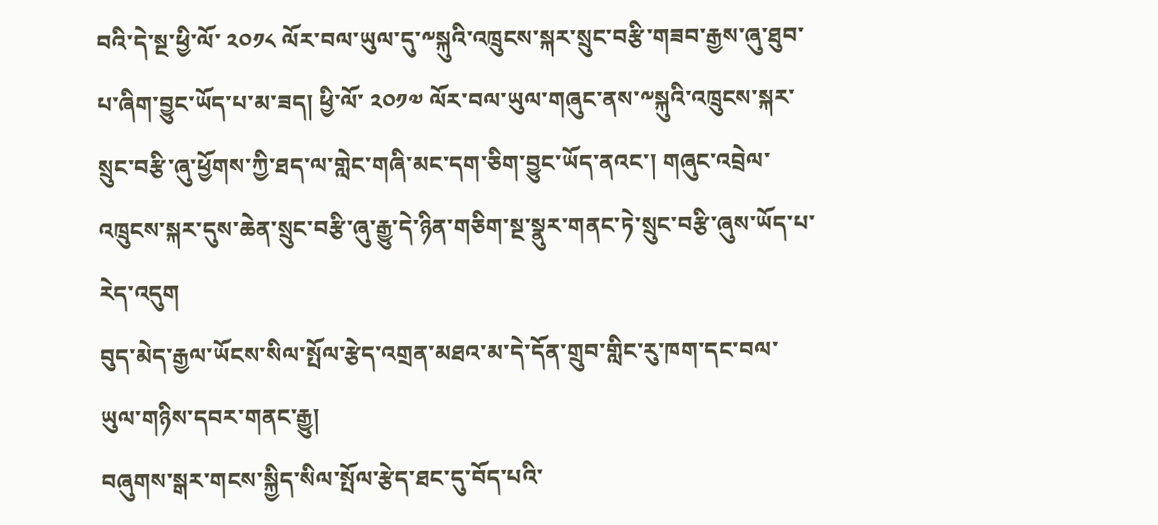བའི་དེ་སྔ་ཕྱི་ལོ་ ༢༠༡༨ ལོར་བལ་ཡུལ་དུ་༸སྐུའི་འཁྲུངས་སྐར་སྲུང་བརྩི་གཟབ་རྒྱས་ཞུ་ཐུབ་པ་ཞིག་བྱུང་ཡོད་པ་མ་ཟད། ཕྱི་ལོ་ ༢༠༡༧ ལོར་བལ་ཡུལ་གཞུང་ནས་༸སྐུའི་འཁྲུངས་སྐར་སྲུང་བརྩི་ཞུ་ཕྱོགས་ཀྱི་ཐད་ལ་གླེང་གཞི་མང་དག་ཅིག་བྱུང་ཡོད་ནའང་། གཞུང་འབྲེལ་འཁྲུངས་སྐར་དུས་ཆེན་སྲུང་བརྩི་ཞུ་རྒྱུ་དེ་ཉིན་གཅིག་སྔ་སྣུར་གནང་ཏེ་སྲུང་བརྩི་ཞུས་ཡོད་པ་རེད་འདུག
བུད་མེད་རྒྱལ་ཡོངས་སིལ་སྤོལ་རྩེད་འགྲན་མཐའ་མ་དེ་དོན་གྲུབ་གླིང་རུ་ཁག་དང་བལ་ཡུལ་གཉིས་དབར་གནང་རྒྱུ།
བཞུགས་སྒར་གངས་སྐྱིད་སིལ་སྤོལ་རྩེད་ཐང་དུ་བོད་པའི་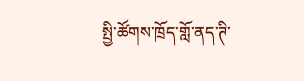སྤྱི་ཚོགས་ཁྲོད་གློ་ནད་ཊི་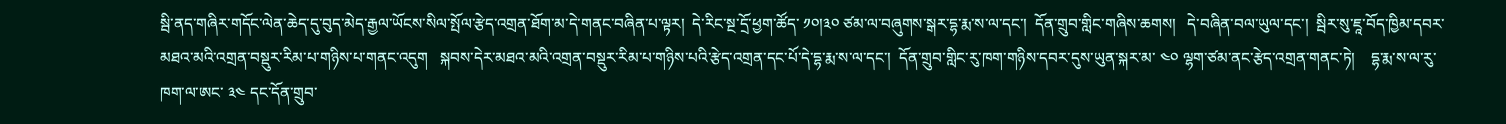སྦི་ནད་གཞིར་གདོང་ལེན་ཆེད་དུ་བུད་མེད་རྒྱལ་ཡོངས་སིལ་སྤོལ་རྩེད་འགྲན་ཐོག་མ་དེ་གནང་བཞིན་པ་ལྟར།  དེ་རིང་སྔ་དྲོ་ཕྱག་ཚོད་ ༡༠།༣༠ ཙམ་ལ་བཞུགས་སྒར་དྷ་རྨ་ས་ལ་དང་།  དོན་གྲུབ་གླིང་གཞིས་ཆགས།   དེ་བཞིན་བལ་ཡུལ་དང་།  སྦིར་སུ་ཇཱ་བོད་ཁྱིམ་དབར་མཐའ་མའི་འགྲན་བསྡུར་རིམ་པ་གཉིས་པ་གནང་འདུག   སྐབས་དེར་མཐའ་མའི་འགྲན་བསྡུར་རིམ་པ་གཉིས་པའི་རྩེད་འགྲན་དང་པོ་དེ་དྷ་རྨ་ས་ལ་དང་།  དོན་གྲུབ་གླིང་རུ་ཁག་གཉིས་དབར་དུས་ཡུན་སྐར་མ་ ༤༠ ལྷག་ཙམ་ནང་རྩེད་འགྲན་གནང་ཏེ།    དྷ་རྨ་ས་ལ་རུ་ཁག་ལ་ཨང་ ༣༤ དང་དོན་གྲུབ་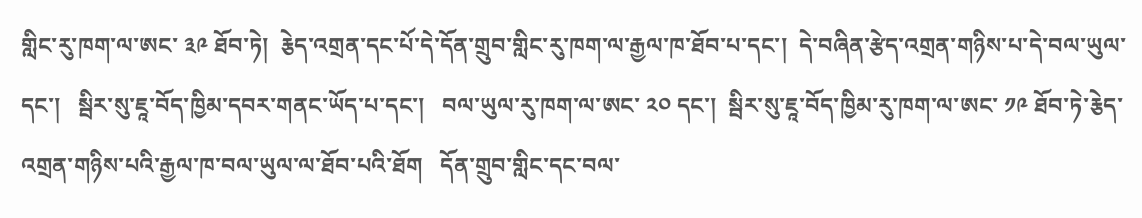གླིང་རུ་ཁག་ལ་ཨང་ ༣༩ ཐོབ་ཏེ།  རྕེད་འགྲན་དང་པོ་དེ་དོན་གྲུབ་གླིང་རུ་ཁག་ལ་རྒྱལ་ཁ་ཐོབ་པ་དང་།  དེ་བཞིན་རྩེད་འགྲན་གཉིས་པ་དེ་བལ་ཡུལ་དང་།   སྦིར་སུ་ཇཱ་བོད་ཁྱིམ་དབར་གནང་ཡོད་པ་དང་།   བལ་ཡུལ་རུ་ཁག་ལ་ཨང་ ༢༠ དང་།  སྦིར་སུ་ཇཱ་བོད་ཁྱིམ་རུ་ཁག་ལ་ཨང་ ༡༩ ཐོབ་ཏེ་རྕེད་འགྲན་གཉིས་པའི་རྒྱལ་ཁ་བལ་ཡུལ་ལ་ཐོབ་པའི་ཐོག   དོན་གྲུབ་གླིང་དང་བལ་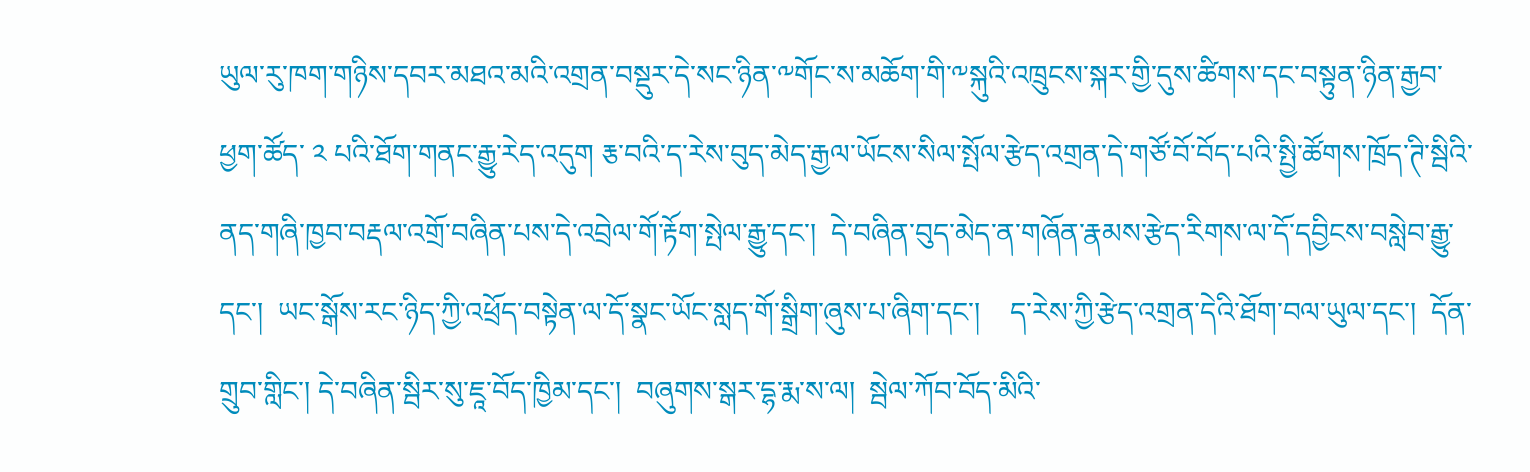ཡུལ་རུ་ཁག་གཉིས་དབར་མཐའ་མའི་འགྲན་བསྡུར་དེ་སང་ཉིན་༸གོང་ས་མཆོག་གི་༸སྐུའི་འཁྲུངས་སྐར་གྱི་དུས་ཚིགས་དང་བསྟུན་ཉིན་རྒྱབ་ཕྱག་ཚོད་ ༢ པའི་ཐོག་གནང་རྒྱུ་རེད་འདུག རྕ་བའི་ད་རེས་བུད་མེད་རྒྱལ་ཡོངས་སིལ་སྤོལ་རྩེད་འགྲན་དེ་གཙོ་བོ་བོད་པའི་སྤྱི་ཚོགས་ཁྲོད་ཊི་སྦིའི་ནད་གཞི་ཁྱབ་བརྡལ་འགྲོ་བཞིན་པས་དེ་འབྲེལ་གོ་རྟོག་སྤེལ་རྒྱུ་དང་།  དེ་བཞིན་བུད་མེད་ན་གཞོན་རྣམས་རྩེད་རིགས་ལ་དོ་དབྱིངས་བསླེབ་རྒྱུ་དང་།  ཡང་སྒོས་རང་ཉིད་ཀྱི་འཕྲོད་བསྟེན་ལ་དོ་སྣང་ཡོང་སླད་གོ་སྒྲིག་ཞུས་པ་ཞིག་དང་།    ད་རེས་ཀྱི་རྩེད་འགྲན་དེའི་ཐོག་བལ་ཡུལ་དང་།  དོན་གྲུབ་གླིང་། དེ་བཞིན་སྦིར་སུ་ཇཱ་བོད་ཁྱིམ་དང་།  བཞུགས་སྒར་དྷ་རྨ་ས་ལ།  སྦེལ་ཀོབ་བོད་མིའི་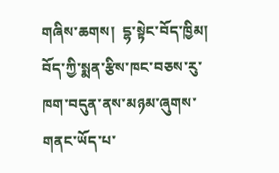གཞིས་ཆགས།  དྷ་སྟེང་བོད་ཁྱིམ།  བོད་ཀྱི་སྨན་རྩིས་ཁང་བཅས་རུ་ཁག་བདུན་ནས་མཉམ་ཞུགས་གནང་ཡོད་པ་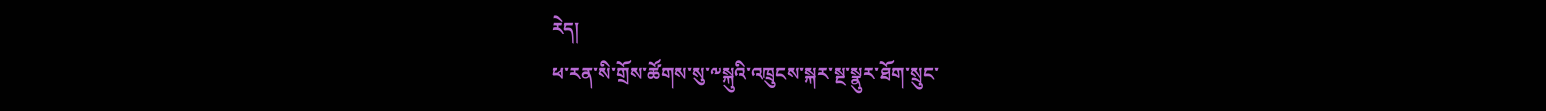རེད།
ཕ་རན་སི་གྲོས་ཚོགས་སུ་༸སྐུའི་འཁྲུངས་སྐར་སྔ་སྣུར་ཐོག་སྲུང་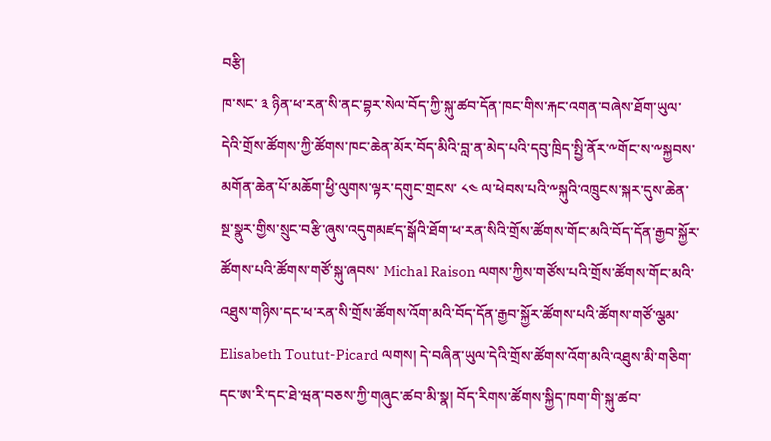བརྩི།
ཁ་སང་ ༣ ཉིན་ཕ་རན་སི་ནང་བྷར་སེལ་བོད་ཀྱི་སྐུ་ཚབ་དོན་ཁང་གིས་རྐང་འགན་བཞེས་ཐོག་ཡུལ་དེའི་གྲོས་ཚོགས་ཀྱི་ཚོགས་ཁང་ཆེན་མོར་བོད་མིའི་བླ་ན་མེད་པའི་དབུ་ཁྲིད་སྤྱི་ནོར་༸གོང་ས་༸སྐྱབས་མགོན་ཆེན་པོ་མཆོག་ཕྱི་ལུགས་ལྟར་དགུང་གྲངས་ ༨༤ ལ་ཕེབས་པའི་༸སྐུའི་འཁྲུངས་སྐར་དུས་ཆེན་སྔ་སྣུར་གྱིས་སྲུང་བརྩི་ཞུས་འདུགམཛད་སྒོའི་ཐོག་ཕ་རན་སིའི་གྲོས་ཚོགས་གོང་མའི་བོད་དོན་རྒྱབ་སྐྱོར་ཚོགས་པའི་ཚོགས་གཙོ་སྐུ་ཞབས་ Michal Raison ལགས་ཀྱིས་གཙོས་པའི་གྲོས་ཚོགས་གོང་མའི་འཐུས་གཉིས་དང་ཕ་རན་སི་གྲོས་ཚོགས་འོག་མའི་བོད་དོན་རྒྱབ་སྐྱོར་ཚོགས་པའི་ཚོགས་གཙོ་ལྕམ་ Elisabeth Toutut-Picard ལགས། དེ་བཞིན་ཡུལ་དེའི་གྲོས་ཚོགས་འོག་མའི་འཐུས་མི་གཅིག་དང་ཨ་རི་དང་ཐེ་ཝན་བཅས་ཀྱི་གཞུང་ཚབ་མི་སྣ། བོད་རིགས་ཚོགས་སྐྱིད་ཁག་གི་སྐུ་ཚབ་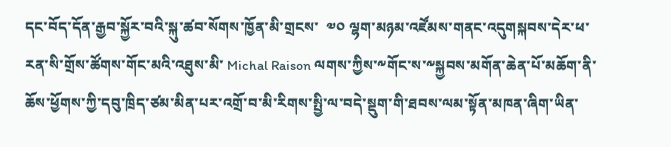དང་བོད་དོན་རྒྱབ་སྐྱོར་བའི་སྐུ་ཚབ་སོགས་ཁྱོན་མི་གྲངས་  ༧༠ ལྷག་མཉམ་འཛོམས་གནང་འདུགསྐབས་དེར་ཕ་རན་སི་གྲོས་ཚོགས་གོང་མའི་འཐུས་མི་ Michal Raison ལགས་ཀྱིས་༸གོང་ས་༸སྐྱབས་མགོན་ཆེན་པོ་མཆོག་ནི་ཆོས་ཕྱོགས་ཀྱི་དབུ་ཁྲིད་ཙམ་མིན་པར་འགྲོ་བ་མི་རིགས་སྤྱི་ལ་བདེ་སྡུག་གི་ཐབས་ལམ་སྟོན་མཁན་ཞིག་ཡིན་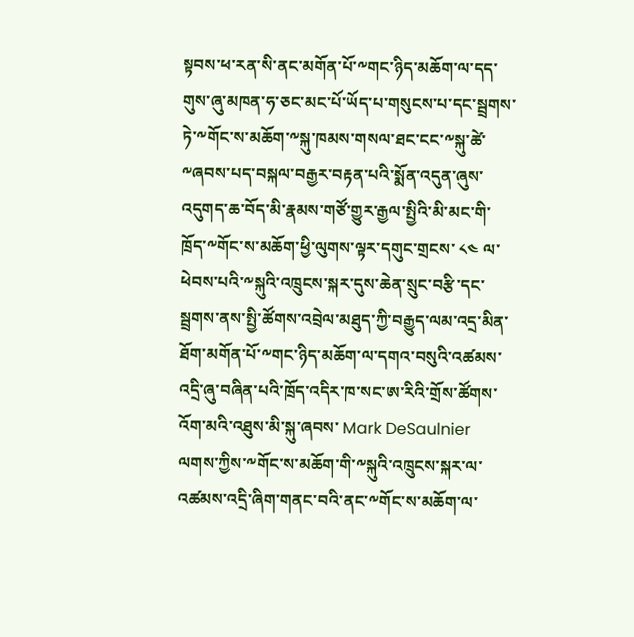སྟབས་ཕ་རན་སི་ནང་མགོན་པོ་༸གང་ཉིད་མཆོག་ལ་དད་གུས་ཞུ་མཁན་ཧ་ཅང་མང་པོ་ཡོད་པ་གསུངས་པ་དང་སྦྲགས་ཏེ་༸གོང་ས་མཆོག་༸སྐུ་ཁམས་གསལ་ཐང་ངང་༸སྐུ་ཚེ་༸ཞབས་པད་བསྐལ་བརྒྱར་བརྟན་པའི་སྨོན་འདུན་ཞུས་འདུགད་ཆ་བོད་མི་རྣམས་གཙོ་གྱུར་རྒྱལ་སྤྱིའི་མི་མང་གི་ཁྲོད་༸གོང་ས་མཆོག་ཕྱི་ལུགས་ལྟར་དགུང་གྲངས་ ༨༤ ལ་ཕེབས་པའི་༸སྐུའི་འཁྲུངས་སྐར་དུས་ཆེན་སྲུང་བརྩི་དང་སྦྲགས་ནས་སྤྱི་ཚོགས་འབྲེལ་མཐུད་ཀྱི་བརྒྱུད་ལམ་འདྲ་མིན་ཐོག་མགོན་པོ་༸གང་ཉིད་མཆོག་ལ་དགའ་བསུའི་འཚམས་འདྲི་ཞུ་བཞིན་པའི་ཁྲོད་འདིར་ཁ་སང་ཨ་རིའི་གྲོས་ཚོགས་འོག་མའི་འཐུས་མི་སྐུ་ཞབས་ Mark DeSaulnier ལགས་ཀྱིས་༸གོང་ས་མཆོག་གི་༸སྐུའི་འཁྲུངས་སྐར་ལ་འཚམས་འདྲི་ཞིག་གནང་བའི་ནང་༸གོང་ས་མཆོག་ལ་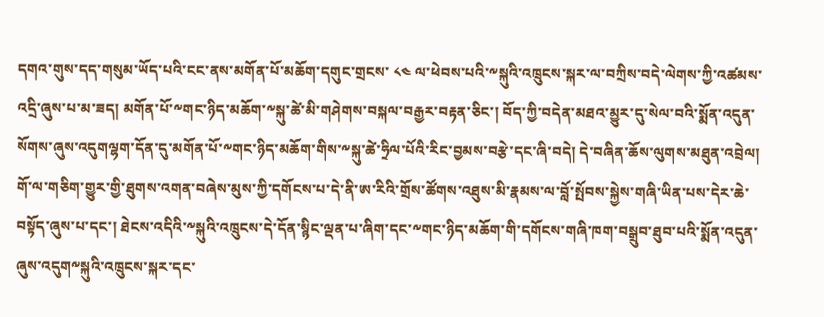དགའ་གུས་དད་གསུམ་ཡོད་པའི་ངང་ནས་མགོན་པོ་མཆོག་དགུང་གྲངས་ ༨༤ ལ་ཕེབས་པའི་༸སྐུའི་འཁྲུངས་སྐར་ལ་བཀྲིས་བདེ་ལེགས་ཀྱི་འཚམས་འདྲི་ཞུས་པ་མ་ཟད། མགོན་པོ་༸གང་ཉིད་མཆོག་༸སྐུ་ཚེ་མི་གཤེགས་བསྐལ་བརྒྱར་བརྟན་ཅིང་། བོད་ཀྱི་བདེན་མཐའ་མྱུར་དུ་སེལ་བའི་སྨོན་འདུན་སོགས་ཞུས་འདུགལྷག་དོན་དུ་མགོན་པོ་༸གང་ཉིད་མཆོག་གིས་༸སྐུ་ཚེ་ཧྲིལ་པོའི་རིང་བྱམས་བརྩེ་དང་ཞི་བདེ། དེ་བཞིན་ཆོས་ལུགས་མཐུན་འབྲེལ། གོ་ལ་གཅིག་གྱུར་གྱི་ཐུགས་འགན་བཞེས་མུས་ཀྱི་དགོངས་པ་དེ་ནི་ཨ་རིའི་གྲོས་ཚོགས་འཐུས་མི་རྣམས་ལ་བློ་སྤོབས་སྐྱེས་གཞི་ཡིན་པས་དེར་ཆེ་བསྟོད་ཞུས་པ་དང་། ཐེངས་འདིའི་༸སྐུའི་འཁྲུངས་དེ་དོན་སྙིང་ལྡན་པ་ཞིག་དང་༸གང་ཉིད་མཆོག་གི་དགོངས་གཞི་ཁག་བསྒྲུབ་ཐུབ་པའི་སྨོན་འདུན་ཞུས་འདུག༸སྐུའི་འཁྲུངས་སྐར་དང་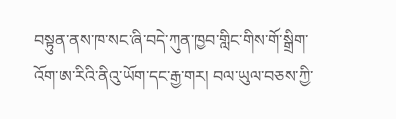བསྟུན་ནས་ཁ་སང་ཞི་བདེ་ཀུན་ཁྱབ་གླིང་གིས་གོ་སྒྲིག་འོག་ཨ་རིའི་ནིའུ་ཡོག་དང་རྒྱ་གར། བལ་ཡུལ་བཅས་ཀྱི་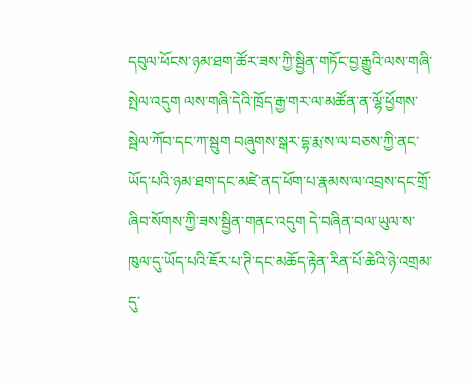དབུལ་ཕོངས་ཉམ་ཐག་ཚོར་ཟས་ཀྱི་སྦྱིན་གཏོང་བྱ་རྒྱུའི་ལས་གཞི་སྤེལ་འདུག ལས་གཞི་དེའི་ཁྲོད་རྒྱ་གར་ལ་མཚོན་ན་ལྷོ་ཕྱོགས་སྦེལ་ཀོབ་དང་ཀ་སྦུག བཞུགས་སྒར་དྷ་རྨ་ས་ལ་བཅས་ཀྱི་ནང་ཡོད་པའི་ཉམ་ཐག་དང་མཛེ་ནད་ཕོག་པ་རྣམས་ལ་འབྲས་དང་གྲོ་ཞིབ་སོགས་ཀྱི་ཟས་སྦྱིན་གནང་འདུག དེ་བཞིན་བལ་ཡུལ་ས་ཁུལ་དུ་ཡོད་པའི་ཇོར་པ་ཊི་དང་མཆོད་རྟེན་རིན་པོ་ཆེའི་ཉེ་འགྲམ་དུ་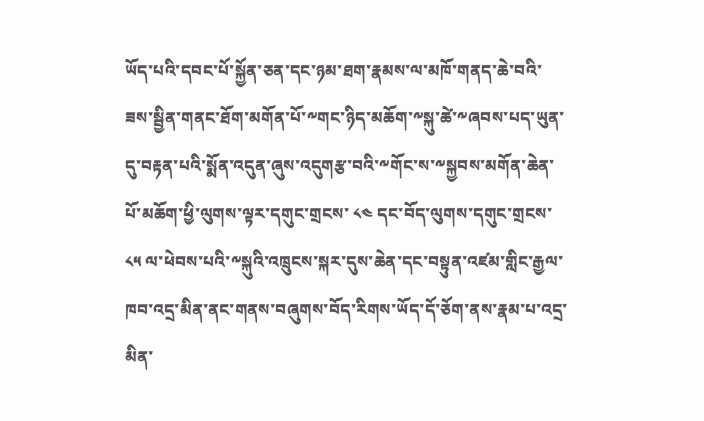ཡོད་པའི་དབང་པོ་སྐྱོན་ཅན་དང་ཉམ་ཐག་རྣམས་ལ་མཁོ་གནད་ཆེ་བའི་ཟས་སྦྱིན་གནང་ཐོག་མགོན་པོ་༸གང་ཉིད་མཆོག་༸སྐུ་ཚེ་༸ཞབས་པད་ཡུན་དུ་བརྟན་པའི་སྨོན་འདུན་ཞུས་འདུགརྩ་བའི་༸གོང་ས་༸སྐྱབས་མགོན་ཆེན་པོ་མཆོག་ཕྱི་ལུགས་ལྟར་དགུང་གྲངས་ ༨༤ དང་བོད་ལུགས་དགུང་གྲངས་ ༨༥ ལ་ཕེབས་པའི་༸སྐུའི་འཁྲུངས་སྐར་དུས་ཆེན་དང་བསྟུན་འཛམ་གླིང་རྒྱལ་ཁབ་འདྲ་མིན་ནང་གནས་བཞུགས་བོད་རིགས་ཡོད་དོ་ཅོག་ནས་རྣམ་པ་འདྲ་མིན་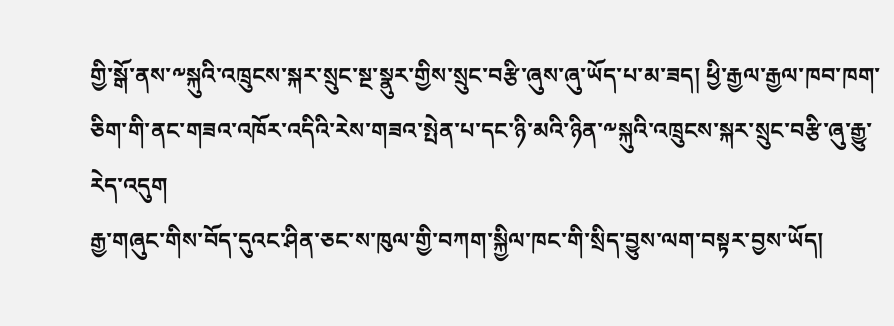གྱི་སྒོ་ནས་༸སྐུའི་འཁྲུངས་སྐར་སྲུང་སྔ་སྣུར་གྱིས་སྲུང་བརྩི་ཞུས་ཞུ་ཡོད་པ་མ་ཟད། ཕྱི་རྒྱལ་རྒྱལ་ཁབ་ཁག་ཅིག་གི་ནང་གཟའ་འཁོར་འདིའི་རེས་གཟའ་སྤེན་པ་དང་ཉི་མའི་ཉིན་༸སྐུའི་འཁྲུངས་སྐར་སྲུང་བརྩི་ཞུ་རྒྱུ་རེད་འདུག
རྒྱ་གཞུང་གིས་བོད་དུའང་ཤིན་ཅང་ས་ཁུལ་གྱི་བཀག་སྐྱིལ་ཁང་གི་སྲིད་བྱུས་ལག་བསྟར་བྱས་ཡོད།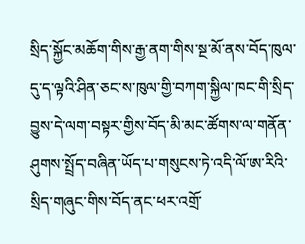སྲིད་སྐྱོང་མཆོག་གིས་རྒྱ་ནག་གིས་སྔ་མོ་ནས་བོད་ཁུལ་དུ་ད་ལྟའི་ཤིན་ཅང་ས་ཁུལ་གྱི་བཀག་སྐྱིལ་ཁང་གི་སྲིད་བྱུས་དེ་ལག་བསྟར་གྱིས་བོད་མི་མང་ཚོགས་ལ་གནོན་ཤུགས་སྤྲོད་བཞིན་ཡོད་པ་གསུངས་ཏེ་འདི་ལོ་ཨ་རིའི་སྲིད་གཞུང་གིས་བོད་ནང་ཕར་འགྲོ་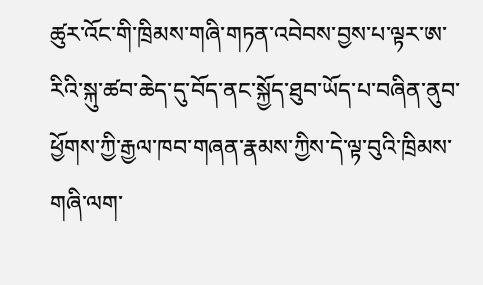ཚུར་འོང་གི་ཁྲིམས་གཞི་གཏན་འབེབས་བྱས་པ་ལྟར་ཨ་རིའི་སྐུ་ཚབ་ཆེད་དུ་བོད་ནང་སྐྱོད་ཐུབ་ཡོད་པ་བཞིན་ནུབ་ཕྱོགས་ཀྱི་རྒྱལ་ཁབ་གཞན་རྣམས་ཀྱིས་དེ་ལྟ་བུའི་ཁྲིམས་གཞི་ལག་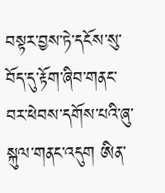བསྟར་བྱས་ཏེ་དངོས་སུ་བོད་དུ་རྟོག་ཞིབ་གནང་བར་ཕེབས་དགོས་པའི་ཞུ་སྐུལ་གནང་འདུག ཨིན་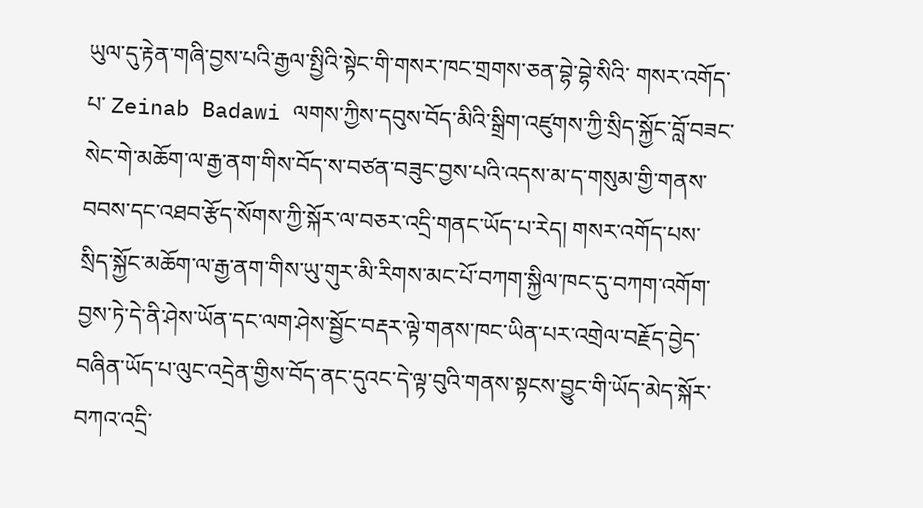ཡུལ་དུ་རྟེན་གཞི་བྱས་པའི་རྒྱལ་སྤྱིའི་སྟེང་གི་གསར་ཁང་གྲགས་ཅན་བྷེ་བྷེ་སིའི་ གསར་འགོད་པ་ Zeinab Badawi ལགས་ཀྱིས་དབུས་བོད་མིའི་སྒྲིག་འཛུགས་ཀྱི་སྲིད་སྐྱོང་བློ་བཟང་སེང་གེ་མཆོག་ལ་རྒྱ་ནག་གིས་བོད་ས་བཙན་བཟུང་བྱས་པའི་འདས་མ་ད་གསུམ་གྱི་གནས་བབས་དང་འཐབ་རྩོད་སོགས་ཀྱི་སྐོར་ལ་བཅར་འདྲི་གནང་ཡོད་པ་རེད། གསར་འགོད་པས་སྲིད་སྐྱོང་མཆོག་ལ་རྒྱ་ནག་གིས་ཡུ་གུར་མི་རིགས་མང་པོ་བཀག་སྐྱིལ་ཁང་དུ་བཀག་འགོག་བྱས་ཏེ་དེ་ནི་ཤེས་ཡོན་དང་ལག་ཤེས་སྦྱོང་བརྡར་ལྟེ་གནས་ཁང་ཡིན་པར་འགྲེལ་བརྗོད་བྱེད་བཞིན་ཡོད་པ་ལུང་འདྲེན་གྱིས་བོད་ནང་དུའང་དེ་ལྟ་བུའི་གནས་སྟངས་བྱུང་གི་ཡོད་མེད་སྐོར་བཀའ་འདྲི་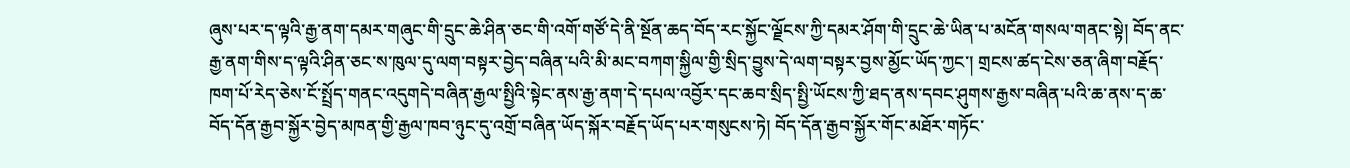ཞུས་པར་ད་ལྟའི་རྒྱ་ནག་དམར་གཞུང་གི་དྲུང་ཆེ་ཤིན་ཅང་གི་འགོ་གཙོ་དེ་ནི་སྔོན་ཆད་བོད་རང་སྐྱོང་ལྗོངས་ཀྱི་དམར་ཤོག་གི་དྲུང་ཆེ་ཡིན་པ་མངོན་གསལ་གནང་སྟེ། བོད་ནང་རྒྱ་ནག་གིས་ད་ལྟའི་ཤིན་ཅང་ས་ཁུལ་དུ་ལག་བསྟར་བྱེད་བཞིན་པའི་མི་མང་བཀག་སྐྱིལ་གྱི་སྲིད་བྱུས་དེ་ལག་བསྟར་བྱས་མྱོང་ཡོད་ཀྱང་། གྲངས་ཚད་ངེས་ཅན་ཞིག་བརྗོད་ཁག་པོ་རེད་ཅེས་ངོ་སྤྲོད་གནང་འདུགདེ་བཞིན་རྒྱལ་སྤྱིའི་སྟེང་ནས་རྒྱ་ནག་དེ་དཔལ་འབྱོར་དང་ཆབ་སྲིད་སྤྱི་ཡོངས་ཀྱི་ཐད་ནས་དབང་ཤུགས་རྒྱས་བཞིན་པའི་ཆ་ནས་ད་ཆ་བོད་དོན་རྒྱབ་སྐྱོར་བྱེད་མཁན་གྱི་རྒྱལ་ཁབ་ཉུང་དུ་འགྲོ་བཞིན་ཡོད་སྐོར་བརྗོད་ཡོད་པར་གསུངས་ཏེ། བོད་དོན་རྒྱབ་སྐྱོར་གོང་མཐོར་གཏོང་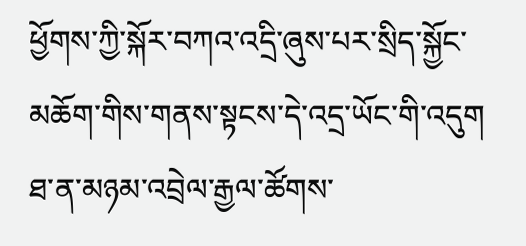ཕྱོགས་ཀྱི་སྐོར་བཀའ་འདྲི་ཞུས་པར་སྲིད་སྐྱོང་མཆོག་གིས་གནས་སྟངས་དེ་འདྲ་ཡོང་གི་འདུག ཐ་ན་མཉམ་འབྲེལ་རྒྱལ་ཚོགས་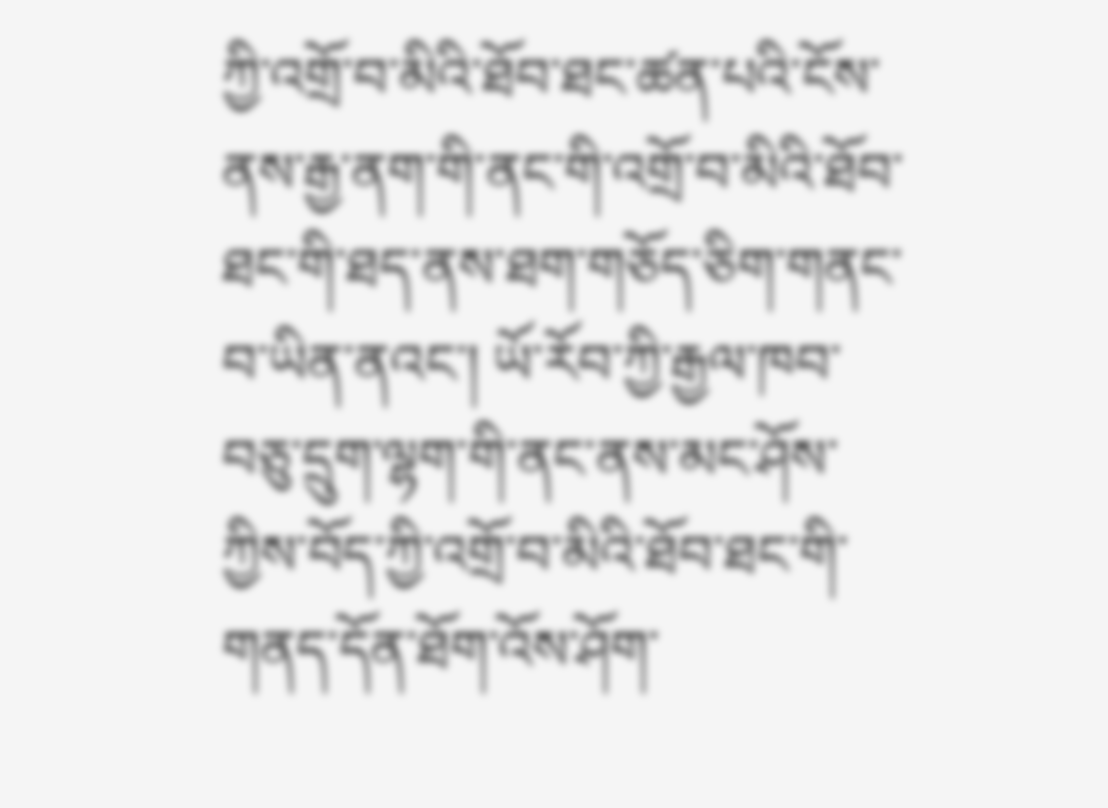ཀྱི་འགྲོ་བ་མིའི་ཐོབ་ཐང་ཚན་པའི་ངོས་ནས་རྒྱ་ནག་གི་ནང་གི་འགྲོ་བ་མིའི་ཐོབ་ཐང་གི་ཐད་ནས་ཐག་གཅོད་ཅིག་གནང་བ་ཡིན་ནའང་། ཡོ་རོབ་ཀྱི་རྒྱལ་ཁབ་བཅུ་དྲུག་ལྷག་གི་ནང་ནས་མང་ཤོས་ཀྱིས་བོད་ཀྱི་འགྲོ་བ་མིའི་ཐོབ་ཐང་གི་གནད་དོན་ཐོག་འོས་ཤོག་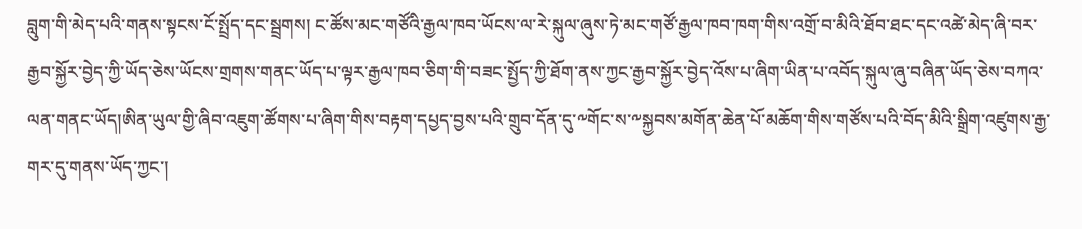བླུག་གི་མེད་པའི་གནས་སྟངས་ངོ་སྤྲོད་དང་སྦྲགས། ང་ཚོས་མང་གཙོའི་རྒྱལ་ཁབ་ཡོངས་ལ་རེ་སྐུལ་ཞུས་ཏེ་མང་གཙོ་རྒྱལ་ཁབ་ཁག་གིས་འགྲོ་བ་མིའི་ཐོབ་ཐང་དང་འཚེ་མེད་ཞི་བར་རྒྱབ་སྐྱོར་བྱེད་ཀྱི་ཡོད་ཅེས་ཡོངས་གྲགས་གནང་ཡོད་པ་ལྟར་རྒྱལ་ཁབ་ཅིག་གི་བཟང་སྤྱོད་ཀྱི་ཐོག་ནས་ཀྱང་རྒྱབ་སྐྱོར་བྱེད་འོས་པ་ཞིག་ཡིན་པ་འབོད་སྐུལ་ཞུ་བཞིན་ཡོད་ཅེས་བཀའ་ལན་གནང་ཡོད།ཨིན་ཡུལ་གྱི་ཞིབ་འཇུག་ཚོགས་པ་ཞིག་གིས་བརྟག་དཔྱད་བྱས་པའི་གྲུབ་དོན་དུ་༸གོང་ས་༸སྐྱབས་མགོན་ཆེན་པོ་མཆོག་གིས་གཙོས་པའི་བོད་མིའི་སྒྲིག་འཛུགས་རྒྱ་གར་དུ་གནས་ཡོད་ཀྱང་།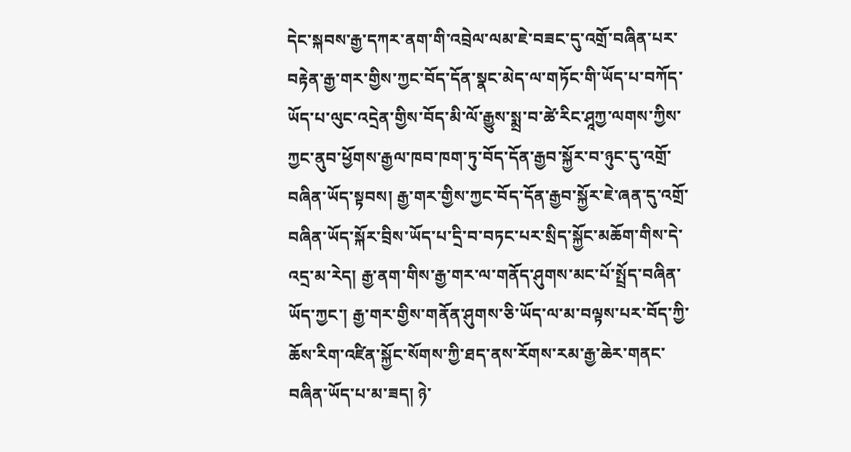དེང་སྐབས་རྒྱ་དཀར་ནག་གི་འབྲེལ་ལམ་ཇེ་བཟང་དུ་འགྲོ་བཞིན་པར་བརྟེན་རྒྱ་གར་གྱིས་ཀྱང་བོད་དོན་སྣང་མེད་ལ་གཏོང་གི་ཡོད་པ་བཀོད་ཡོད་པ་ལུང་འདྲེན་གྱིས་བོད་མི་ལོ་རྒྱུས་སྨྲ་བ་ཚེ་རིང་ཤཱཀྱ་ལགས་ཀྱིས་ཀྱང་ནུབ་ཕྱོགས་རྒྱལ་ཁབ་ཁག་ཏུ་བོད་དོན་རྒྱབ་སྐྱོར་བ་ཉུང་དུ་འགྲོ་བཞིན་ཡོད་སྟབས། རྒྱ་གར་གྱིས་ཀྱང་བོད་དོན་རྒྱབ་སྐྱོར་ཇེ་ཞན་དུ་འགྲོ་བཞིན་ཡོད་སྐོར་བྲིས་ཡོད་པ་དྲི་བ་བཏང་པར་སྲིད་སྐྱོང་མཆོག་གིས་དེ་འདྲ་མ་རེད། རྒྱ་ནག་གིས་རྒྱ་གར་ལ་གནོད་ཤུགས་མང་པོ་སྤྲོད་བཞིན་ཡོད་ཀྱང་། རྒྱ་གར་གྱིས་གནོན་ཤུགས་ཅི་ཡོད་ལ་མ་བལྟས་པར་བོད་ཀྱི་ཆོས་རིག་འཛིན་སྐྱོང་སོགས་ཀྱི་ཐད་ནས་རོགས་རམ་རྒྱ་ཆེར་གནང་བཞིན་ཡོད་པ་མ་ཟད། ཉེ་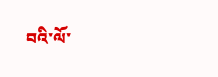བའི་ལོ་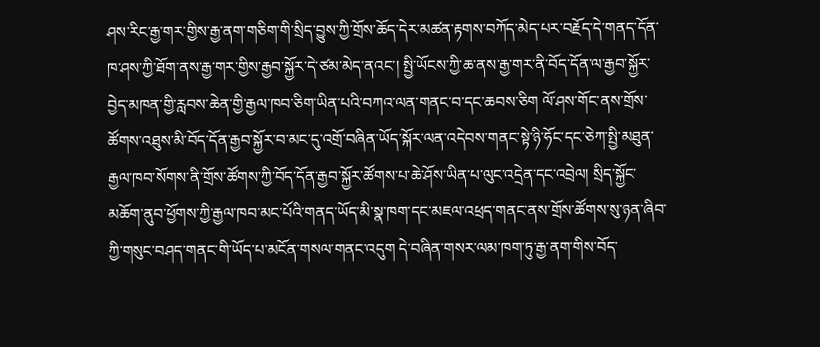ཤས་རིང་རྒྱ་གར་གྱིས་རྒྱ་ནག་གཅིག་གི་སྲིད་བྱུས་ཀྱི་གྲོས་ཆོད་དེར་མཚན་རྟགས་བཀོད་མེད་པར་བརྗོད་དེ་གནད་དོན་ཁ་ཤས་ཀྱི་ཐོག་ནས་རྒྱ་གར་གྱིས་རྒྱབ་སྐྱོར་དེ་ཙམ་མེད་ནའང་། སྤྱི་ཡོངས་ཀྱི་ཆ་ནས་རྒྱ་གར་ནི་བོད་དོན་ལ་རྒྱབ་སྐྱོར་བྱེད་མཁན་གྱི་རླབས་ཆེན་གྱི་རྒྱལ་ཁབ་ཅིག་ཡིན་པའི་བཀའ་ལན་གནང་བ་དང་ཆབས་ཅིག ལོ་ཤས་གོང་ནས་གྲོས་ཚོགས་འཐུས་མི་བོད་དོན་རྒྱབ་སྐྱོར་བ་མང་དུ་འགྲོ་བཞིན་ཡོད་སྐོར་ལན་འདེབས་གནང་སྟེ་ཉི་ཧོང་དང་ཅེཀ་སྤྱི་མཐུན་རྒྱལ་ཁབ་སོགས་ནི་གྲོས་ཚོགས་ཀྱི་བོད་དོན་རྒྱབ་སྐྱོར་ཚོགས་པ་ཆེ་ཤོས་ཡིན་པ་ལུང་འདྲེན་དང་འབྲེལ། སྲིད་སྐྱོང་མཆོག་ནུབ་ཕྱོགས་ཀྱི་རྒྱལ་ཁབ་མང་པོའི་གནད་ཡོད་མི་སྣ་ཁག་དང་མཇལ་འཕྲད་གནང་ནས་གྲོས་ཚོགས་སུ་ཉན་ཞིབ་ཀྱི་གསུང་བཤད་གནང་གི་ཡོད་པ་མངོན་གསལ་གནང་འདུག དེ་བཞིན་གསར་ལམ་ཁག་ཏུ་རྒྱ་ནག་གིས་བོད་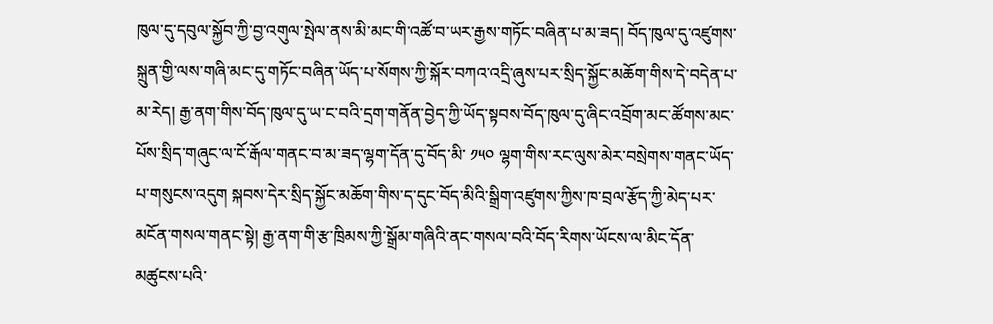ཁུལ་དུ་དབུལ་སྐྱོབ་ཀྱི་བྱ་འགུལ་སྤེལ་ནས་མི་མང་གི་འཚོ་བ་ཡར་རྒྱས་གཏོང་བཞིན་པ་མ་ཟད། བོད་ཁུལ་དུ་འཛུགས་སྐྲུན་གྱི་ལས་གཞི་མང་དུ་གཏོང་བཞིན་ཡོད་པ་སོགས་ཀྱི་སྐོར་བཀའ་འདྲི་ཞུས་པར་སྲིད་སྐྱོང་མཆོག་གིས་དེ་བདེན་པ་མ་རེད། རྒྱ་ནག་གིས་བོད་ཁུལ་དུ་ཡ་ང་བའི་དྲག་གནོན་བྱེད་ཀྱི་ཡོད་སྟབས་བོད་ཁུལ་དུ་ཞིང་འབྲོག་མང་ཚོགས་མང་པོས་སྲིད་གཞུང་ལ་ངོ་རྒོལ་གནང་བ་མ་ཟད་ལྷག་དོན་དུ་བོད་མི་ ༡༥༠ ལྷག་གིས་རང་ལུས་མེར་བསྲེགས་གནང་ཡོད་པ་གསུངས་འདུག སྐབས་དེར་སྲིད་སྐྱོང་མཆོག་གིས་ད་དུང་བོད་མིའི་སྒྲིག་འཛུགས་ཀྱིས་ཁ་བྲལ་རྩོད་ཀྱི་མེད་པར་མངོན་གསལ་གནང་སྟེ། རྒྱ་ནག་གི་རྩ་ཁྲིམས་ཀྱི་སྒྲོམ་གཞིའི་ནང་གསལ་བའི་བོད་རིགས་ཡོངས་ལ་མིང་དོན་མཚུངས་པའི་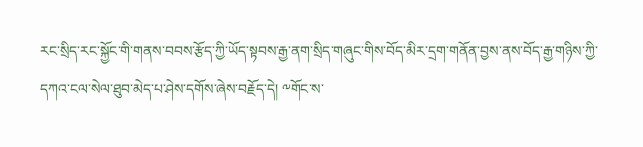རང་སྲིད་རང་སྐྱོང་གི་གནས་བབས་རྩོད་ཀྱི་ཡོད་སྟབས་རྒྱ་ནག་སྲིད་གཞུང་གིས་བོད་མིར་དྲག་གནོན་བྱས་ནས་བོད་རྒྱ་གཉིས་ཀྱི་དཀའ་ངལ་སེལ་ཐུབ་མེད་པ་ཤེས་དགོས་ཞེས་བརྗོད་དེ། ༸གོང་ས་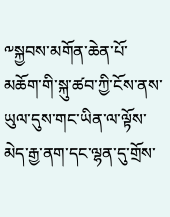༸སྐྱབས་མགོན་ཆེན་པོ་མཆོག་གི་སྐུ་ཚབ་ཀྱི་ངོས་ནས་ཡུལ་དུས་གང་ཡིན་ལ་ལྟོས་མེད་རྒྱ་ནག་དང་ལྷན་དུ་གྲོས་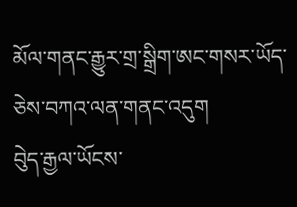མོལ་གནང་རྒྱུར་གྲ་སྒྲིག་ཨང་གསར་ཡོད་ཅེས་བཀའ་ལན་གནང་འདུག
བེུད་རྒྱལ་ཡོངས་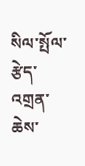སིལ་སྤོལ་རྩེད་འགྲན་ཆེས་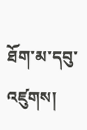ཐོག་མ་དབུ་འཛུགས།